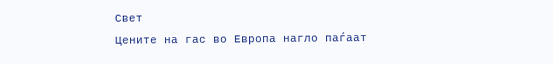Свет
Цените на гас во Европа нагло паѓаат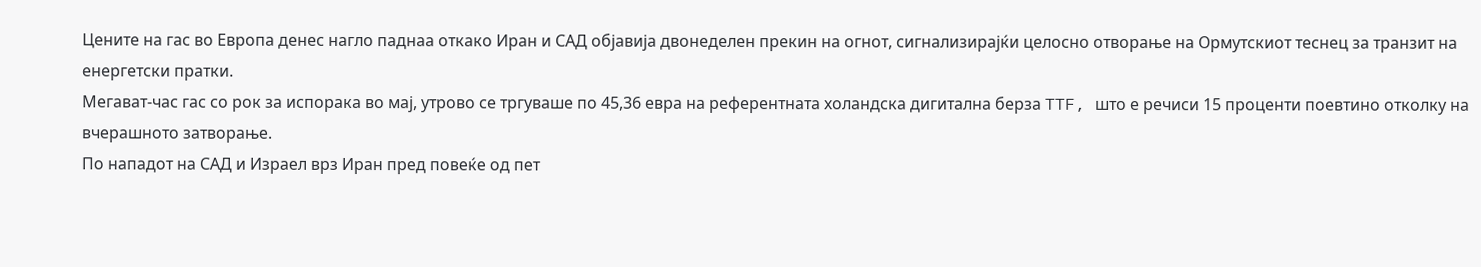Цените на гас во Европа денес нагло паднаа откако Иран и САД објавија двонеделен прекин на огнот, сигнализирајќи целосно отворање на Ормутскиот теснец за транзит на енергетски пратки.
Мегават-час гас со рок за испорака во мај, утрово се тргуваше по 45,36 евра на референтната холандска дигитална берза TTF, што е речиси 15 проценти поевтино отколку на вчерашното затворање.
По нападот на САД и Израел врз Иран пред повеќе од пет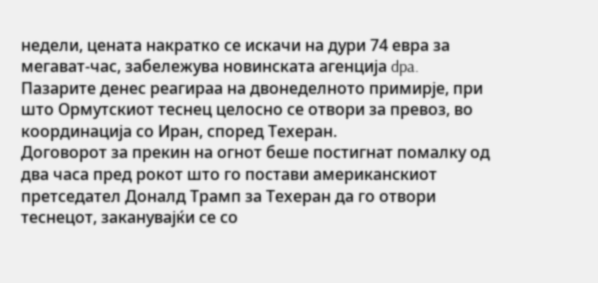недели, цената накратко се искачи на дури 74 евра за мегават-час, забележува новинската агенција dpa.
Пазарите денес реагираа на двонеделното примирје, при што Ормутскиот теснец целосно се отвори за превоз, во координација со Иран, според Техеран.
Договорот за прекин на огнот беше постигнат помалку од два часа пред рокот што го постави американскиот претседател Доналд Трамп за Техеран да го отвори теснецот, заканувајќи се со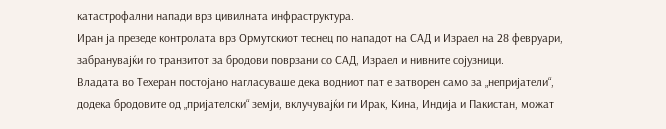катастрофални напади врз цивилната инфраструктура.
Иран ја презеде контролата врз Ормутскиот теснец по нападот на САД и Израел на 28 февруари, забранувајќи го транзитот за бродови поврзани со САД, Израел и нивните сојузници.
Владата во Техеран постојано нагласуваше дека водниот пат е затворен само за „непријатели“, додека бродовите од „пријателски“ земји, вклучувајќи ги Ирак, Кина, Индија и Пакистан, можат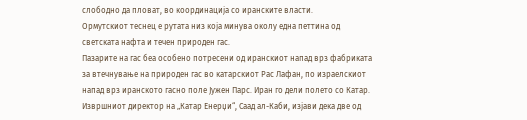слободно да пловат, во координација со иранските власти.
Ормутскиот теснец е рутата низ која минува околу една петтина од светската нафта и течен природен гас.
Пазарите на гас беа особено потресени од иранскиот напад врз фабриката за втечнување на природен гас во катарскиот Рас Лафан, по израелскиот напад врз иранското гасно поле Јужен Парс. Иран го дели полето со Катар.
Извршниот директор на „Катар Енерџи“, Саад ал-Каби, изјави дека две од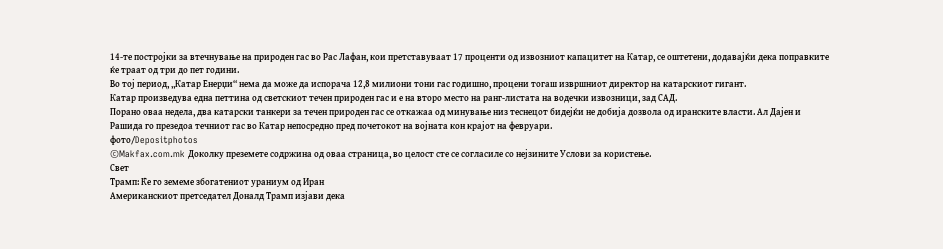14-те постројки за втечнување на природен гас во Рас Лафан, кои претставуваат 17 проценти од извозниот капацитет на Катар, се оштетени, додавајќи дека поправките ќе траат од три до пет години.
Во тој период, „Катар Енерџи“ нема да може да испорача 12,8 милиони тони гас годишно, процени тогаш извршниот директор на катарскиот гигант.
Катар произведува една петтина од светскиот течен природен гас и е на второ место на ранг-листата на водечки извозници, зад САД.
Порано оваа недела, два катарски танкери за течен природен гас се откажаа од минување низ теснецот бидејќи не добија дозвола од иранските власти. Ал Дајен и Рашида го презедоа течниот гас во Катар непосредно пред почетокот на војната кон крајот на февруари.
фото/Depositphotos
©Makfax.com.mk Доколку преземете содржина од оваа страница, во целост сте се согласиле со нејзините Услови за користење.
Свет
Трамп: Ќе го земеме збогатениот ураниум од Иран
Американскиот претседател Доналд Трамп изјави дека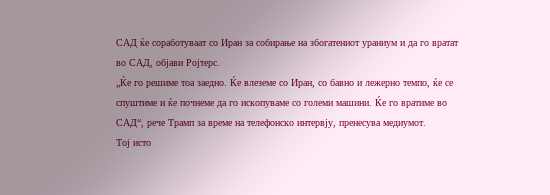САД ќе соработуваат со Иран за собирање на збогатениот ураниум и да го вратат во САД, објави Ројтерс.
„Ќе го решиме тоа заедно. Ќе влеземе со Иран, со бавно и лежерно темпо, ќе се спуштиме и ќе почнеме да го ископуваме со големи машини. Ќе го вратиме во САД“, рече Трамп за време на телефонско интервју, пренесува медиумот.
Тој исто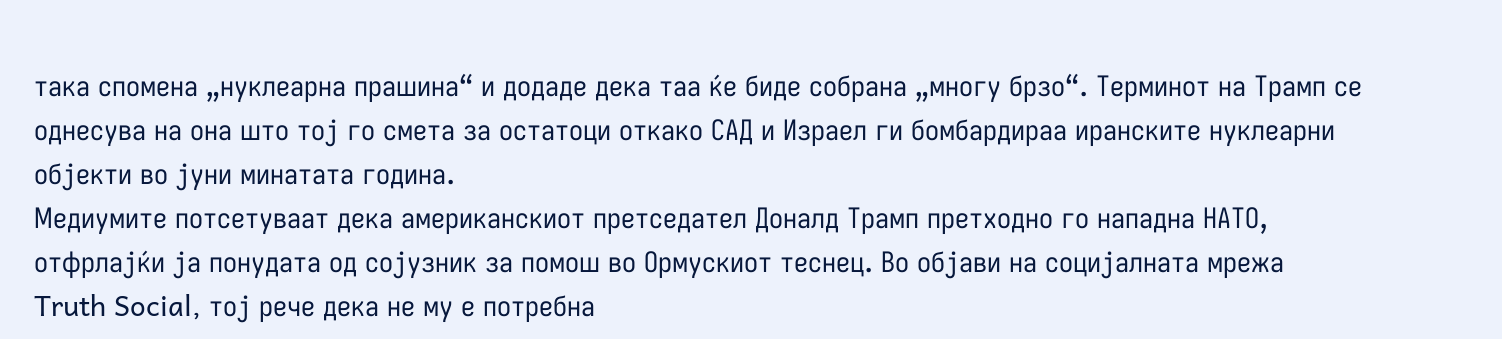така спомена „нуклеарна прашина“ и додаде дека таа ќе биде собрана „многу брзо“. Терминот на Трамп се однесува на она што тој го смета за остатоци откако САД и Израел ги бомбардираа иранските нуклеарни објекти во јуни минатата година.
Медиумите потсетуваат дека американскиот претседател Доналд Трамп претходно го нападна НАТО, отфрлајќи ја понудата од сојузник за помош во Ормускиот теснец. Во објави на социјалната мрежа Truth Social, тој рече дека не му е потребна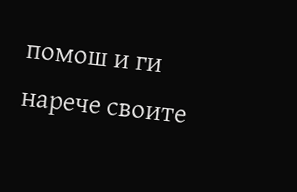помош и ги нарече своите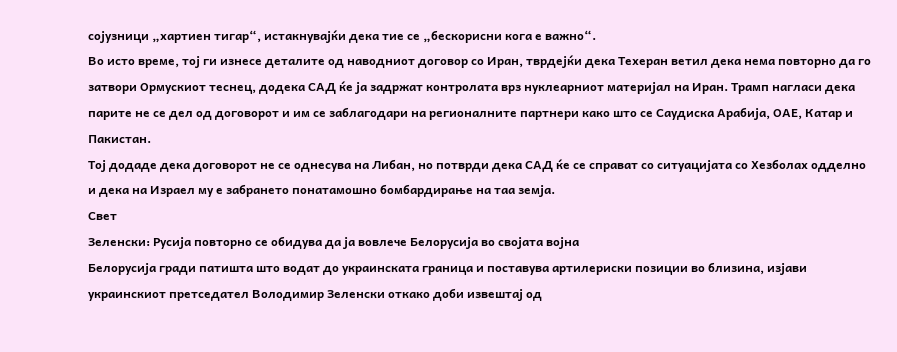сојузници „хартиен тигар“, истакнувајќи дека тие се „бескорисни кога е важно“.
Во исто време, тој ги изнесе деталите од наводниот договор со Иран, тврдејќи дека Техеран ветил дека нема повторно да го затвори Ормускиот теснец, додека САД ќе ја задржат контролата врз нуклеарниот материјал на Иран. Трамп нагласи дека парите не се дел од договорот и им се заблагодари на регионалните партнери како што се Саудиска Арабија, ОАЕ, Катар и Пакистан.
Тој додаде дека договорот не се однесува на Либан, но потврди дека САД ќе се справат со ситуацијата со Хезболах одделно и дека на Израел му е забрането понатамошно бомбардирање на таа земја.
Свет
Зеленски: Русија повторно се обидува да ја вовлече Белорусија во својата војна
Белорусија гради патишта што водат до украинската граница и поставува артилериски позиции во близина, изјави украинскиот претседател Володимир Зеленски откако доби извештај од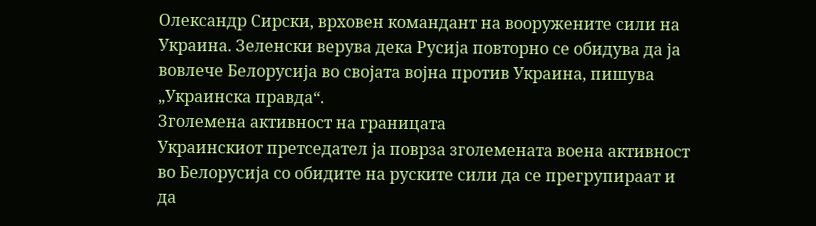Олександр Сирски, врховен командант на вооружените сили на Украина. Зеленски верува дека Русија повторно се обидува да ја вовлече Белорусија во својата војна против Украина, пишува „Украинска правда“.
Зголемена активност на границата
Украинскиот претседател ја поврза зголемената воена активност во Белорусија со обидите на руските сили да се прегрупираат и да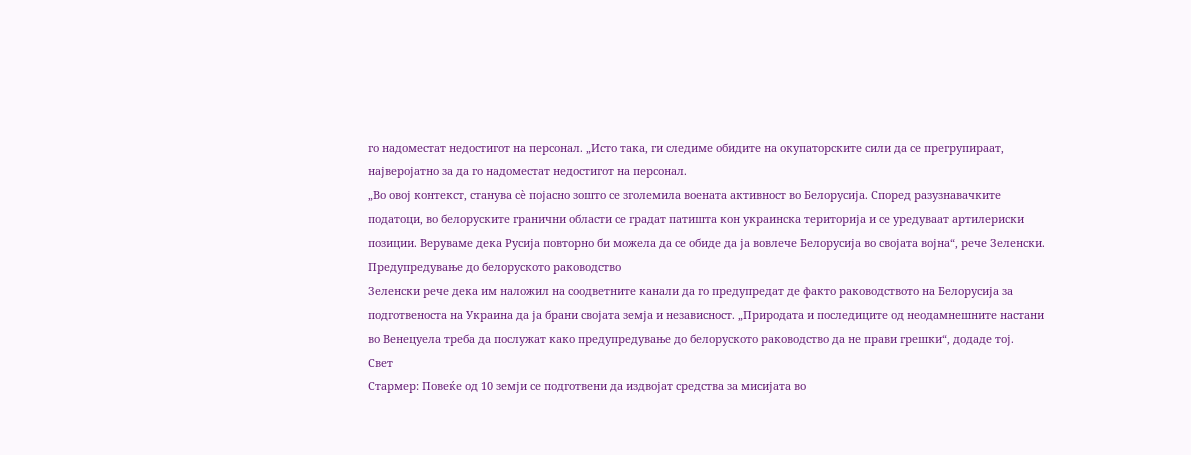го надоместат недостигот на персонал. „Исто така, ги следиме обидите на окупаторските сили да се прегрупираат, најверојатно за да го надоместат недостигот на персонал.
„Во овој контекст, станува сè појасно зошто се зголемила воената активност во Белорусија. Според разузнавачките податоци, во белоруските гранични области се градат патишта кон украинска територија и се уредуваат артилериски позиции. Веруваме дека Русија повторно би можела да се обиде да ја вовлече Белорусија во својата војна“, рече Зеленски.
Предупредување до белоруското раководство
Зеленски рече дека им наложил на соодветните канали да го предупредат де факто раководството на Белорусија за подготвеноста на Украина да ја брани својата земја и независност. „Природата и последиците од неодамнешните настани во Венецуела треба да послужат како предупредување до белоруското раководство да не прави грешки“, додаде тој.
Свет
Стармер: Повеќе од 10 земји се подготвени да издвојат средства за мисијата во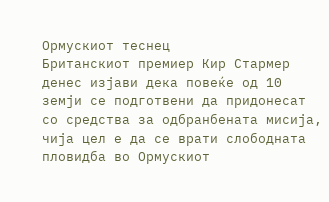Ормускиот теснец
Британскиот премиер Кир Стармер денес изјави дека повеќе од 10 земји се подготвени да придонесат со средства за одбранбената мисија, чија цел е да се врати слободната пловидба во Ормускиот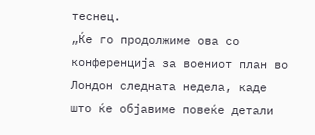теснец.
„Ќе го продолжиме ова со конференција за воениот план во Лондон следната недела, каде што ќе објавиме повеќе детали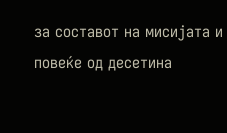за составот на мисијата и повеќе од десетина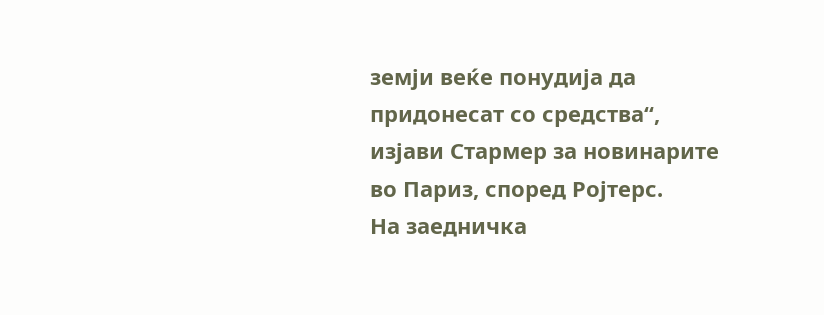земји веќе понудија да придонесат со средства“, изјави Стармер за новинарите во Париз, според Ројтерс.
На заедничка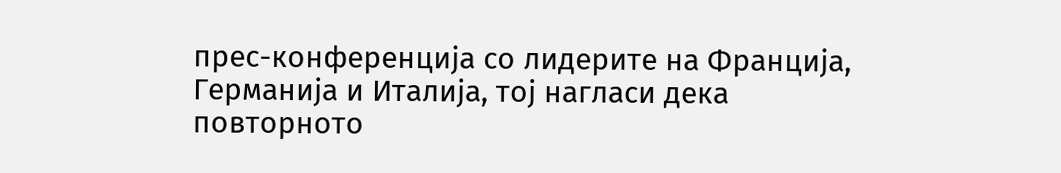прес-конференција со лидерите на Франција, Германија и Италија, тој нагласи дека повторното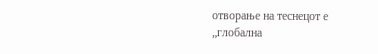отворање на теснецот е „глобална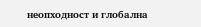неопходност и глобална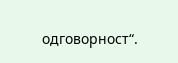одговорност“.